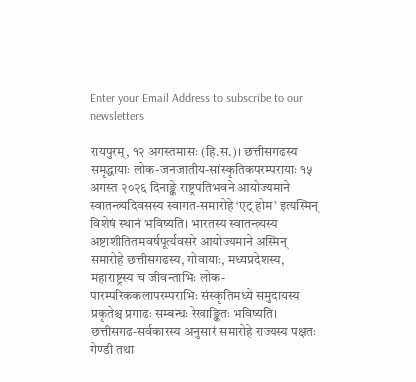Enter your Email Address to subscribe to our newsletters

रायपुरम्, १२ अगस्तमासः (हि.स.)। छत्तीसगढस्य समृद्धायाः लोक-जनजातीय-सांस्कृतिकपरम्परायाः १५ अगस्त २०२६ दिनाङ्के राष्ट्रपतिभवने आयोज्यमाने स्वातन्त्र्यदिवसस्य स्वागत-समारोहे ‘एट् होम’ इत्यस्मिन् विशेषं स्थानं भविष्यति। भारतस्य स्वातन्त्र्यस्य अष्टाशीतितमवर्षपूर्त्यवसरे आयोज्यमाने अस्मिन् समारोहे छत्तीसगढस्य, गोवायाः, मध्यप्रदेशस्य, महाराष्ट्रस्य च जीवन्ताभिः लोक-पारम्परिककलापरम्पराभिः संस्कृतिमध्ये समुदायस्य प्रकृतेश्च प्रगाढः सम्बन्धः रेखाङ्कितः भविष्यति।
छत्तीसगढ-सर्वकारस्य अनुसारं समारोहे राज्यस्य पक्षतः गेण्डी तथा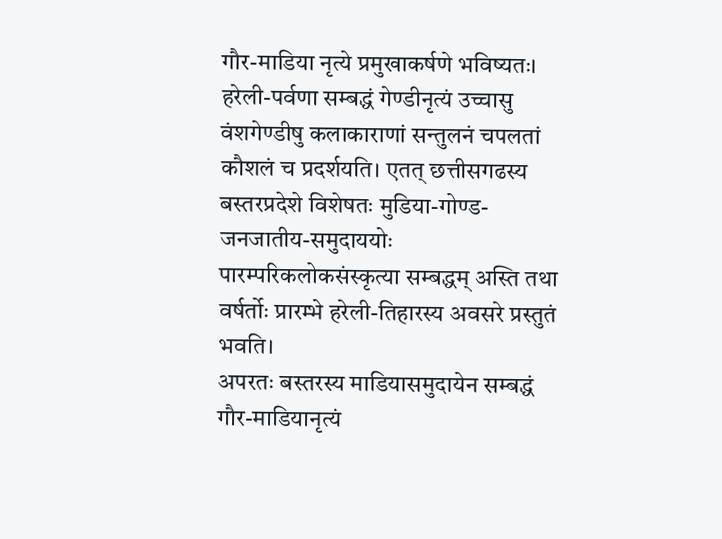गौर-माडिया नृत्ये प्रमुखाकर्षणे भविष्यतः। हरेली-पर्वणा सम्बद्धं गेण्डीनृत्यं उच्चासु वंशगेण्डीषु कलाकाराणां सन्तुलनं चपलतां कौशलं च प्रदर्शयति। एतत् छत्तीसगढस्य बस्तरप्रदेशे विशेषतः मुडिया-गोण्ड-जनजातीय-समुदाययोः पारम्परिकलोकसंस्कृत्या सम्बद्धम् अस्ति तथा वर्षर्तोः प्रारम्भे हरेली-तिहारस्य अवसरे प्रस्तुतं भवति।
अपरतः बस्तरस्य माडियासमुदायेन सम्बद्धं गौर-माडियानृत्यं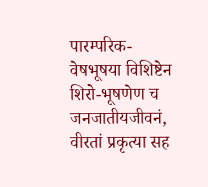पारम्परिक-वेषभूषया विशिष्टेन शिरो-भूषणेण च जनजातीयजीवनं, वीरतां प्रकृत्या सह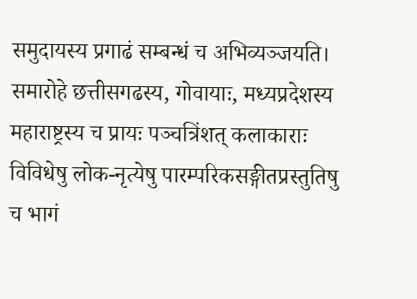समुदायस्य प्रगाढं सम्बन्धं च अभिव्यञ्जयति।
समारोहे छत्तीसगढस्य, गोवायाः, मध्यप्रदेशस्य महाराष्ट्रस्य च प्रायः पञ्चत्रिंशत् कलाकाराः विविधेषु लोक-नृत्येषु पारम्परिकसङ्गीतप्रस्तुतिषु च भागं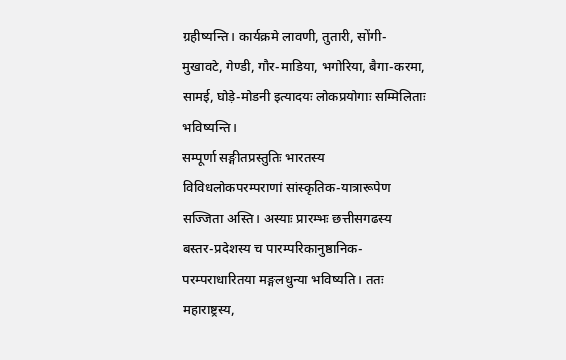ग्रहीष्यन्ति। कार्यक्रमे लावणी, तुतारी, सोंगी-मुखावटे, गेण्डी, गौर-माडिया, भगोरिया, बैगा-करमा, सामई, घोड़े-मोडनी इत्यादयः लोकप्रयोगाः सम्मिलिताः भविष्यन्ति।
सम्पूर्णा सङ्गीतप्रस्तुतिः भारतस्य विविधलोकपरम्पराणां सांस्कृतिक-यात्रारूपेण सज्जिता अस्ति। अस्याः प्रारम्भः छत्तीसगढस्य बस्तर-प्रदेशस्य च पारम्परिकानुष्ठानिक-परम्पराधारितया मङ्गलधुन्या भविष्यति। ततः महाराष्ट्रस्य,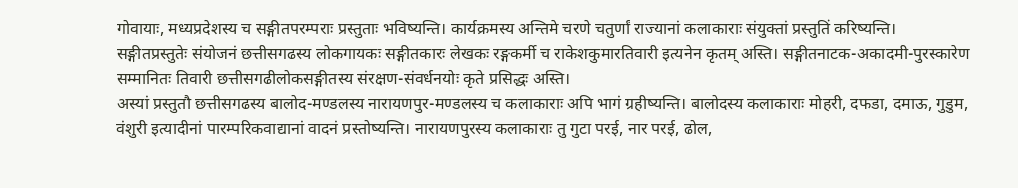गोवायाः, मध्यप्रदेशस्य च सङ्गीतपरम्पराः प्रस्तुताः भविष्यन्ति। कार्यक्रमस्य अन्तिमे चरणे चतुर्णां राज्यानां कलाकाराः संयुक्तां प्रस्तुतिं करिष्यन्ति।
सङ्गीतप्रस्तुतेः संयोजनं छत्तीसगढस्य लोकगायकः सङ्गीतकारः लेखकः रङ्गकर्मी च राकेशकुमारतिवारी इत्यनेन कृतम् अस्ति। सङ्गीतनाटक-अकादमी-पुरस्कारेण सम्मानितः तिवारी छत्तीसगढीलोकसङ्गीतस्य संरक्षण-संवर्धनयोः कृते प्रसिद्धः अस्ति।
अस्यां प्रस्तुतौ छत्तीसगढस्य बालोद-मण्डलस्य नारायणपुर-मण्डलस्य च कलाकाराः अपि भागं ग्रहीष्यन्ति। बालोदस्य कलाकाराः मोहरी, दफडा, दमाऊ, गुडुम, वंशुरी इत्यादीनां पारम्परिकवाद्यानां वादनं प्रस्तोष्यन्ति। नारायणपुरस्य कलाकाराः तु गुटा परई, नार परई, ढोल,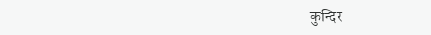कुन्दिर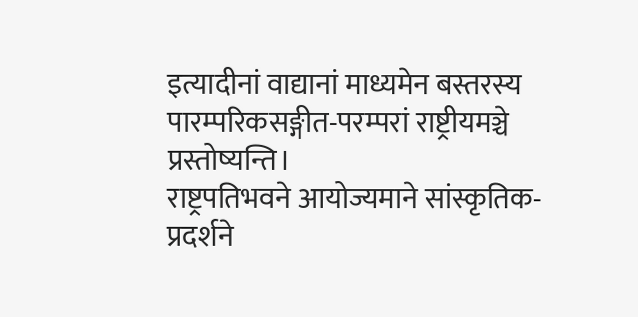इत्यादीनां वाद्यानां माध्यमेन बस्तरस्य पारम्परिकसङ्गीत-परम्परां राष्ट्रीयमञ्चे प्रस्तोष्यन्ति।
राष्ट्रपतिभवने आयोज्यमाने सांस्कृतिक-प्रदर्शने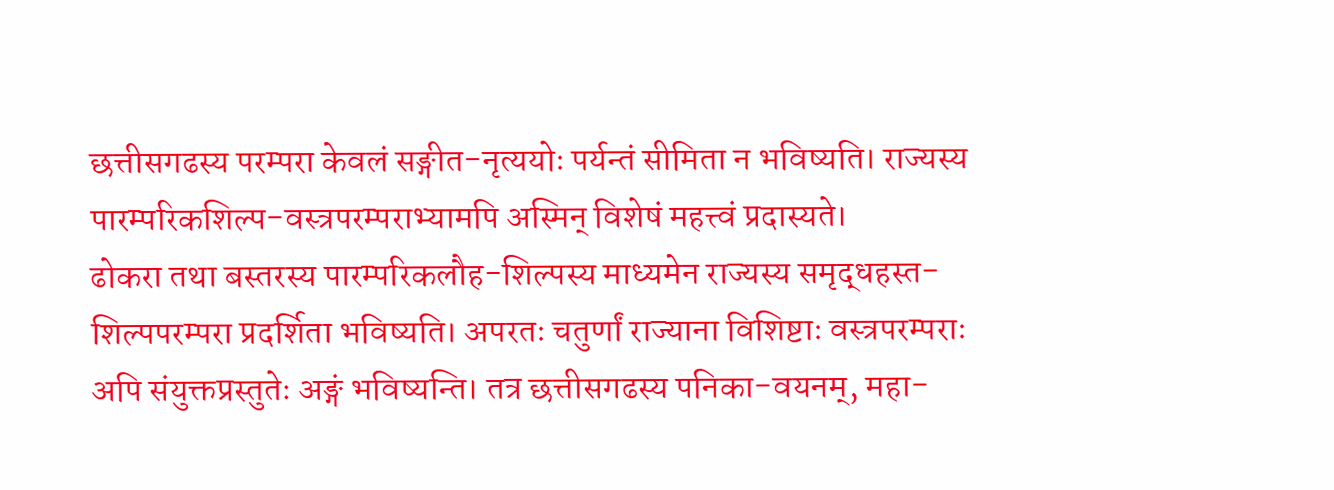छत्तीसगढस्य परम्परा केवलं सङ्गीत-नृत्ययोः पर्यन्तं सीमिता न भविष्यति। राज्यस्य पारम्परिकशिल्प-वस्त्रपरम्पराभ्यामपि अस्मिन् विशेषं महत्त्वं प्रदास्यते।
ढोकरा तथा बस्तरस्य पारम्परिकलौह-शिल्पस्य माध्यमेन राज्यस्य समृद्धहस्त-शिल्पपरम्परा प्रदर्शिता भविष्यति। अपरतः चतुर्णां राज्याना विशिष्टाः वस्त्रपरम्पराः अपि संयुक्तप्रस्तुतेः अङ्गं भविष्यन्ति। तत्र छत्तीसगढस्य पनिका-वयनम्, महा-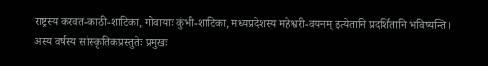राष्ट्रस्य करवत-काठी-शाटिका, गोवायाः कुंभी-शाटिका, मध्यप्रदेशस्य महेश्वरी-वयनम् इत्येतानि प्रदर्शितानि भविष्यन्ति।
अस्य वर्षस्य सांस्कृतिकप्रस्तुतेः प्रमुखः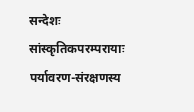सन्देशः सांस्कृतिकपरम्परायाः पर्यावरण-संरक्षणस्य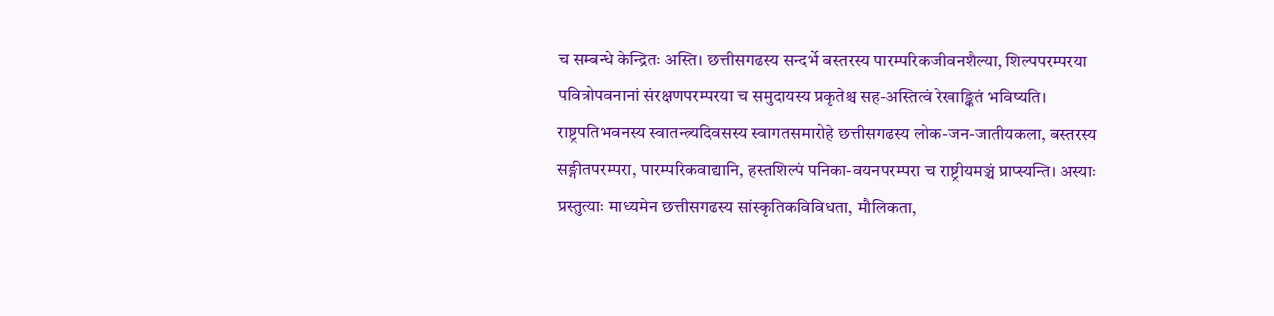च सम्बन्धे केन्द्रितः अस्ति। छत्तीसगढस्य सन्दर्भे बस्तरस्य पारम्परिकजीवनशैल्या, शिल्पपरम्परया पवित्रोपवनानां संरक्षणपरम्परया च समुदायस्य प्रकृतेश्च सह-अस्तित्वं रेखाङ्कितं भविष्यति।
राष्ट्रपतिभवनस्य स्वातन्त्र्यदिवसस्य स्वागतसमारोहे छत्तीसगढस्य लोक-जन-जातीयकला, बस्तरस्य सङ्गीतपरम्परा, पारम्परिकवाद्यानि, हस्तशिल्पं पनिका-वयनपरम्परा च राष्ट्रीयमञ्चं प्राप्स्यन्ति। अस्याः प्रस्तुत्याः माध्यमेन छत्तीसगढस्य सांस्कृतिकविविधता, मौलिकता,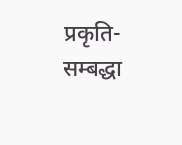प्रकृति-सम्बद्धा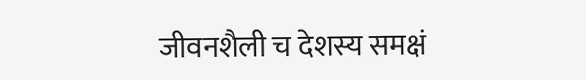जीवनशैली च देशस्य समक्षं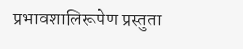प्रभावशालिरूपेण प्रस्तुता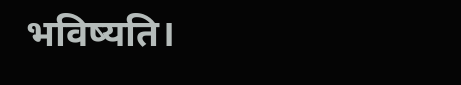भविष्यति।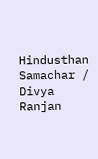Hindusthan Samachar / Divya Ranjan